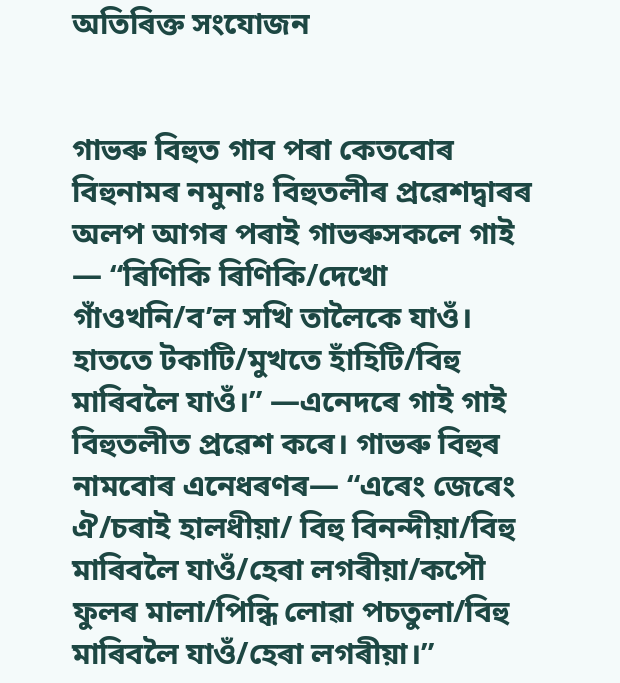অতিৰিক্ত সংযোজন


গাভৰু বিহুত গাব পৰা কেতবোৰ বিহুনামৰ নমুনাঃ বিহুতলীৰ প্ৰৱেশদ্বাৰৰ অলপ আগৰ পৰাই গাভৰুসকলে গাই — “ৰিণিকি ৰিণিকি/দেখো গাঁওখনি/ব’ল সখি তালৈকে যাওঁ। হাততে টকাটি/মুখতে হাঁহিটি/বিহু মাৰিবলৈ যাওঁ।” —এনেদৰে গাই গাই বিহুতলীত প্ৰৱেশ কৰে। গাভৰু বিহুৰ নামবোৰ এনেধৰণৰ— “এৰেং জেৰেং ঐ/চৰাই হালধীয়া/ বিহু বিনন্দীয়া/বিহু মাৰিবলৈ যাওঁ/হেৰা লগৰীয়া/কপৌ ফুলৰ মালা/পিন্ধি লোৱা পচতুলা/বিহু মাৰিবলৈ যাওঁ/হেৰা লগৰীয়া।”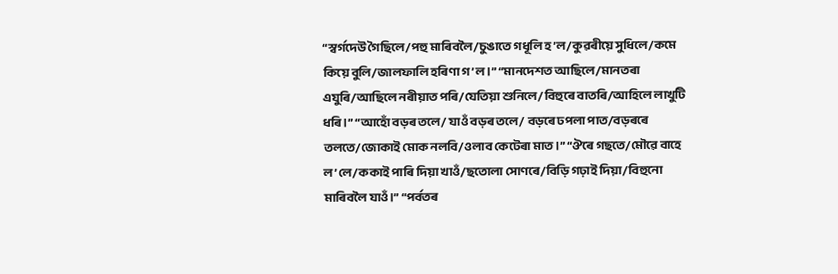“স্বৰ্গদেউ গৈছিলে/পহু মাৰিবলৈ/চুঙাতে গধূলি হ’ল/কুৱৰীয়ে সুধিলে/কমে কিয়ে বুলি/জালফালি হৰিণা গ’ল।” “মানদেশত আছিলে/মানতৰা এযুৰি/আছিলে নৰীয়াত পৰি/যেতিয়া শুনিলে/বিহুৰে বাতৰি/আহিলে লাখুটি ধৰি।” “আহোঁ বড়ৰ তলে/ যাওঁ বড়ৰ তলে/ বড়ৰে ঢপলা পাত/বড়ৰৰে তলতে/জোকাই মোক নলবি/ওলাব কেটেৰা মাত।” “ঔৰে গছতে/মৌৱে বাহে ল’লে/ককাই পাৰি দিয়া খাওঁ/ছতোলা সোণৰে/বিড়ি গঢ়াই দিয়া/বিহুনো মাৰিবলৈ যাওঁ।” “পৰ্বতৰ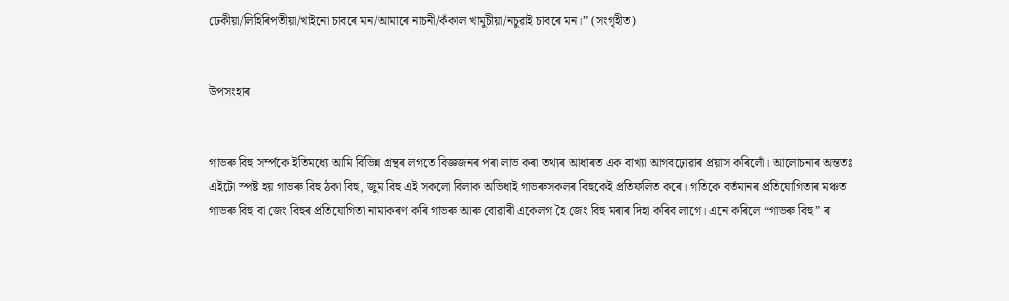ঢেকীয়া/লিহিৰিপতীয়া/খাইনো চাবৰে মন/আমাৰে নাচনী/কঁকাল খামুচীয়া/নচুৱাই চাবৰে মন।” (সংগৃহীত)


উপসংহাৰ


গাভৰু বিহু সৰ্ম্পকে ইতিমধ্যে আমি বিভিন্ন গ্ৰন্থৰ লগতে বিজ্ঞজনৰ পৰা লাভ কৰা তথ্যৰ আধাৰত এক বাখ্যা আগবঢ়োৱাৰ প্ৰয়াস কৰিলোঁ। আলোচনাৰ অন্ততঃ এইটো স্পষ্ট হয় গাভৰু বিহু ঠকা বিহু, জুম বিহু এই সকলো বিলাক অভিধাই গাভৰুসকলৰ বিহুকেই প্ৰতিফলিত কৰে। গতিকে বৰ্তমানৰ প্ৰতিযোগিতাৰ মঞ্চত গাভৰু বিহু বা জেং বিহুৰ প্ৰতিযোগিতা নামাকৰণ কৰি গাভৰু আৰু বোৱাৰী একেলগ হৈ জেং বিহু মৰাৰ দিহা কৰিব লাগে। এনে কৰিলে “গাভৰু বিহু” ৰ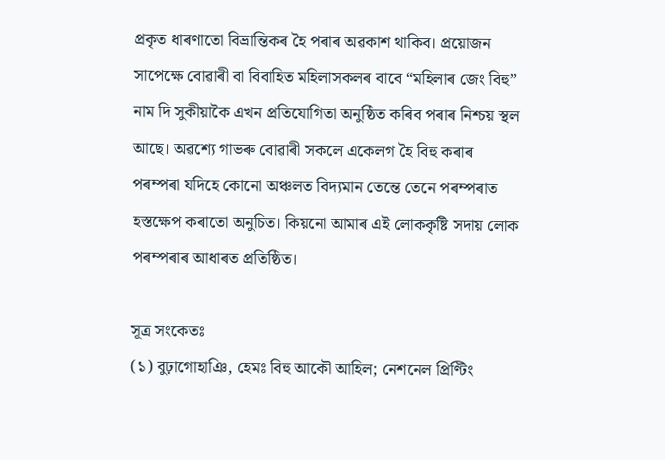প্ৰকৃত ধাৰণাতো বিভ্ৰান্তিকৰ হৈ পৰাৰ অৱকাশ থাকিব। প্ৰয়োজন সাপেক্ষে বোৱাৰী বা বিবাহিত মহিলাসকলৰ বাবে “মহিলাৰ জেং বিহু” নাম দি সুকীয়াকৈ এখন প্ৰতিযোগিতা অনুষ্ঠিত কৰিব পৰাৰ নিশ্চয় স্থল আছে। অৱশ্যে গাভৰু বোৱাৰী সকলে একেলগ হৈ বিহু কৰাৰ পৰম্পৰা যদিহে কোনো অঞ্চলত বিদ্যমান তেন্তে তেনে পৰম্পৰাত হস্তক্ষেপ কৰাতো অনুচিত। কিয়নো আমাৰ এই লোককৃষ্টি সদায় লোক পৰম্পৰাৰ আধাৰত প্ৰতিষ্ঠিত।

সূত্ৰ সংকেতঃ
(১) বুঢ়াগোহাঞি, হেমঃ বিহু আকৌ আহিল; নেশনেল প্ৰিণ্টিং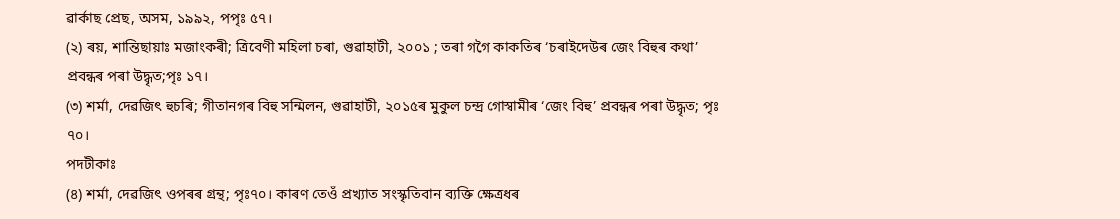ৱাৰ্কাছ প্ৰেছ, অসম, ১৯৯২, পপৃঃ ৫৭।
(২) ৰয়, শান্তিছায়াঃ মজাংকৰী; ত্ৰিবেণী মহিলা চৰা, গুৱাহাটী, ২০০১ ; তৰা গগৈ কাকতিৰ ‘চৰাইদেউৰ জেং বিহুৰ কথা’ প্ৰবন্ধৰ পৰা উদ্ধৃত;পৃঃ ১৭।
(৩) শৰ্মা, দেৱজিৎ হুচৰি; গীতানগৰ বিহু সন্মিলন, গুৱাহাটী, ২০১৫ৰ মুকুল চন্দ্ৰ গোস্বামীৰ ‘জেং বিহু’ প্ৰবন্ধৰ পৰা উদ্ধৃত; পৃঃ ৭০।
পদটীকাঃ
(৪) শৰ্মা, দেৱজিৎ ওপৰৰ গ্ৰন্থ; পৃঃ৭০। কাৰণ তেওঁ প্ৰখ্যাত সংস্কৃতিবান ব্যক্তি ক্ষেত্ৰধৰ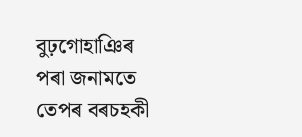বুঢ়গোহাঞিৰ পৰা জনামতে তেপৰ বৰচহকী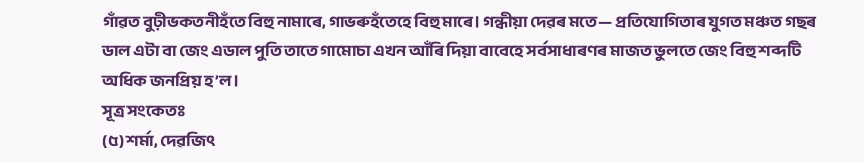গাঁৱত বুঢ়ীভকতনীহঁতে বিহু নামাৰে, গাভৰুহঁতেহে বিহু মাৰে। গন্ধীয়া দেৱৰ মতে— প্ৰতিযোগিতাৰ যুগত মঞ্চত গছৰ ডাল এটা বা জেং এডাল পুতি তাতে গামোচা এখন আঁৰি দিয়া বাবেহে সৰ্বসাধাৰণৰ মাজত ভুলতে জেং বিহু শব্দটি অধিক জনপ্ৰিয় হ’ল।
সূত্ৰ সংকেতঃ
(৫) শৰ্মা, দেৱজিৎ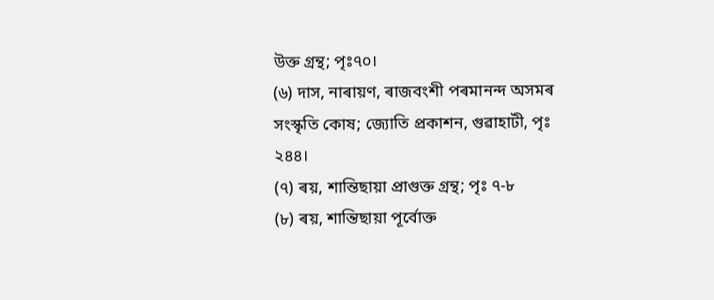উক্ত গ্ৰন্থ; পৃঃ৭০।
(৬) দাস, নাৰায়ণ, ৰাজবংশী পৰমানন্দ অসমৰ সংস্কৃতি কোষ; জ্যোতি প্ৰকাশন, গুৱাহাটী, পৃঃ ২৪৪।
(৭) ৰয়, শান্তিছায়া প্ৰাগুক্ত গ্ৰন্থ; পৃঃ ৭-৮
(৮) ৰয়, শান্তিছায়া পূৰ্বোক্ত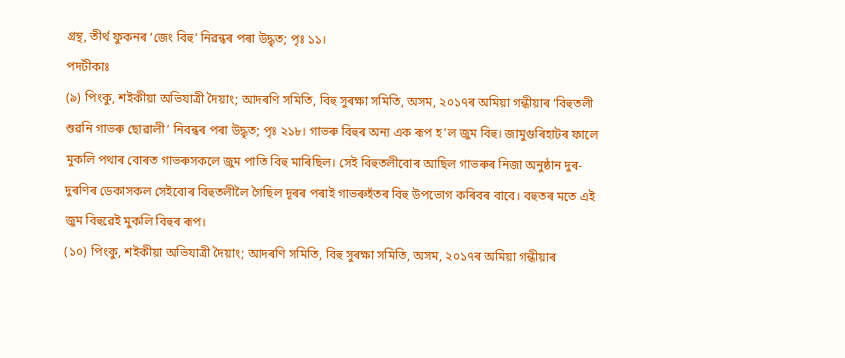গ্ৰন্থ, তীৰ্থ ফুকনৰ ‘জেং বিহু’ নিৱন্ধৰ পৰা উদ্ধৃত; পৃঃ ১১।
পদটীকাঃ
(৯) পিংকু, শইকীয়া অভিযাত্ৰী দৈয়াং; আদৰণি সমিতি, বিহু সুৰক্ষা সমিতি, অসম, ২০১৭ৰ অমিয়া গন্ধীয়াৰ ‘বিহুতলী শুৱনি গাভৰু ছোৱালী’ নিবন্ধৰ পৰা উদ্ধৃত; পৃঃ ২১৮। গাভৰু বিহুৰ অন্য এক ৰূপ হ’ল জুম বিহু। জামুগুৰিহাটৰ ফালে মুকলি পথাৰ বোৰত গাভৰুসকলে জুম পাতি বিহু মাৰিছিল। সেই বিহুতলীবোৰ আছিল গাভৰুৰ নিজা অনুষ্ঠান দুৰ-দুৰণিৰ ডেকাসকল সেইবোৰ বিহুতলীলৈ গৈছিল দূৰৰ পৰাই গাভৰুহঁতৰ বিহু উপভোগ কৰিবৰ বাবে। বহুতৰ মতে এই জুম বিহুৱেই মুকলি বিহুৰ ৰূপ।
(১০) পিংকু, শইকীয়া অভিযাত্ৰী দৈয়াং; আদৰণি সমিতি, বিহু সুৰক্ষা সমিতি, অসম, ২০১৭ৰ অমিয়া গন্ধীয়াৰ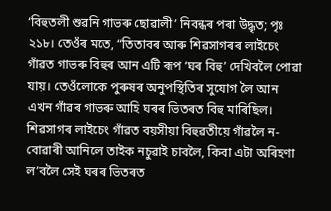‘বিহুতলী শুৱনি গাভৰু ছোৱালী’ নিবন্ধৰ পৰা উদ্ধৃত; পৃঃ ২১৮। তেওঁৰ মতে, “তিতাবৰ আৰু শিৱসাগৰৰ লাইচেং গাঁৱত গাভৰু বিহুৰ আন এটি ৰূপ ‘ঘৰ বিহু’ দেখিবলৈ পোৱা যায়। তেওঁলোকে পুৰুষৰ অনুপস্থিতিৰ সুযোগ লৈ আন এখন গাঁৱৰ গাভৰু আহি ঘৰৰ ভিতৰত বিহু মাৰিছিল। শিৱসাগৰ লাইচেং গাঁৱত বয়সীয়া বিহুৱতীয়ে গাঁৱলৈ ন-বোৱাৰী আনিলে তাইক নচুৱাই চাবলৈ, কিবা এটা অৰিহণা ল’বলৈ সেই ঘৰৰ ভিতৰত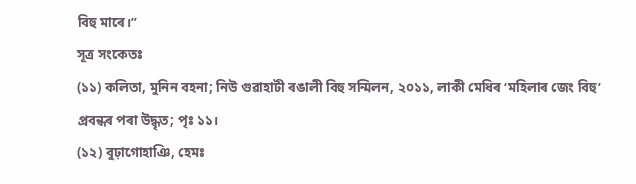বিহু মাৰে।”
সূত্ৰ সংকেতঃ
(১১) কলিতা, মুনিন বহনা; নিউ গুৱাহাটী ৰঙালী বিহু সন্মিলন, ২০১১, লাকী মেধিৰ ‘মহিলাৰ জেং বিহু’ প্ৰবন্ধৰ পৰা উদ্ধৃত; পৃঃ ১১।
(১২) বুঢ়াগোহাঞি, হেমঃ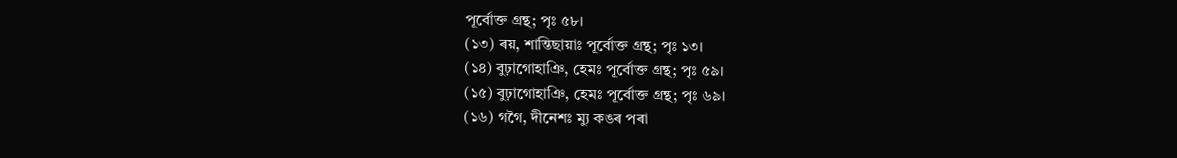পূৰ্বোক্ত গ্ৰন্থ; পৃঃ ৫৮।
(১৩) ৰয়, শান্তিছায়াঃ পূৰ্বোক্ত গ্ৰন্থ; পৃঃ ১৩।
(১৪) বুঢ়াগোহাঞি, হেমঃ পূৰ্বোক্ত গ্ৰন্থ; পৃঃ ৫৯।
(১৫) বুঢ়াগোহাঞি, হেমঃ পূৰ্বোক্ত গ্ৰন্থ; পৃঃ ৬৯।
(১৬) গগৈ, দীনেশঃ ম্যু কঙৰ পৰা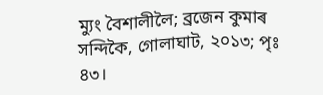ম্যুং বৈশালীলৈ; ব্ৰজেন কুমাৰ সন্দিকৈ, গোলাঘাট, ২০১৩; পৃঃ ৪৩।